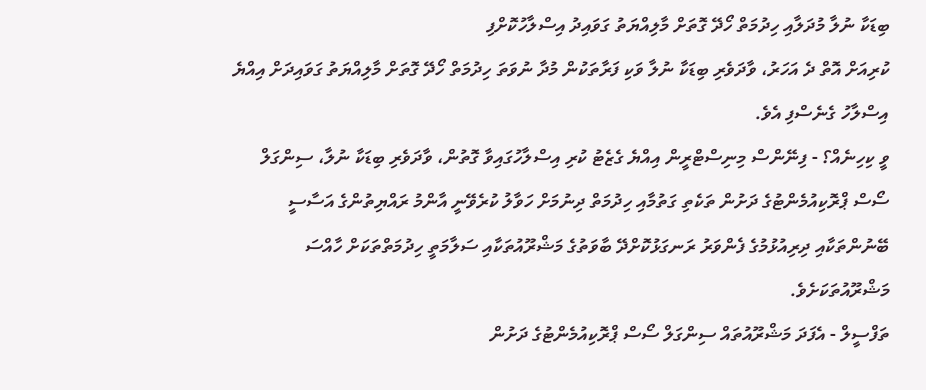ބިޑަކާ ނުލާ މުދަލާއި ހިދުމަތް ހޯދޭ ގޮތަށް މާލިއްޔަތު ގަވައިދު އިސްލާހުކޮށްފި
ކުރިއަށް އޮތް ދެ އަހަރު، ވާދަވެރި ބިޑަކާ ނުލާ ވަކި ފަރާތަކުން މުދާ ނުވަތަ ހިދުމަތް ހޯދޭ ގޮތަށް މާލިއްޔަތު ގަވައިދަށް އިއްޔެ އިސްލާހު ގެނެސްފި އެވެ.
ވީ ކިހިނެއް؟ - ފިނޭންސް މިނިސްޓްރީން އިއްޔެ ގެޒެޓު ކުރި އިސްލާހުގައިވާ ގޮތުން، ވާދަވެރި ބިޑަކާ ނުލާ، ސިންގަލް ސޯސް ޕްރޮކިއުމެންޓުގެ ދަށުން ތަކެތި ގަތުމާއި ހިދުމަތް ދިނުމަށް ހަވާލު ކުރެވޭނީ އާންމު ރައްޔިތުންގެ އަސާސީ ބޭނުންތަކާއި ދިރިއުޅުމުގެ ފެންވަރު ރަނގަޅުކޮށްދޭ ބާވަތުގެ މަޝްރޫއުތަކާއި ސަލާމަތީ ހިދުމަތްތަކަށް ހާއްސަ މަޝްރޫއުތަކަށެވެ.
ތަފްސީލް - އެފަދަ މަޝްރޫއުތައް ސިންގަލް ސޯސް ޕްރޮކިއުމެންޓުގެ ދަށުން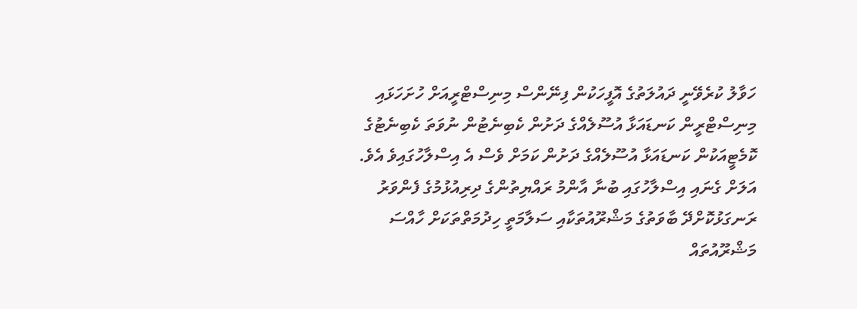ހަވާލު ކުރެވޭނީ ދައުލަތުގެ އޮފީހަކުން ފިނޭންސް މިނިސްޓްރީއަށް ހުށަހަޅައި މިނިސްޓްރީން ކަނޑައަޅާ އުސޫލެއްގެ ދަށުން ކެބިނެޓުން ނުވަތަ ކެބިނެޓުގެ ކޮމެޓީއަކުން ކަނޑައަޅާ އުސޫލެއްގެ ދަށުން ކަމަށް ވެސް އެ އިސްލާހުގައިވެ އެވެ.
އަލަށް ގެނައި އިސްލާހުގައި ބުނާ އާންމު ރައްޔިތުންގެ ދިރިއުޅުމުގެ ފެންވަރު ރަނގަޅުކޮށްދޭ ބާވަތުގެ މަޝްރޫއުތަކާއި ސަލާމަތީ ހިދުމަތްތަކަށް ހާއްސަ މަޝްރޫއުތައް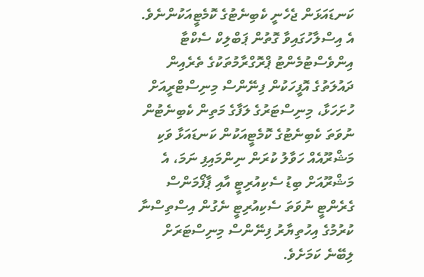ކަނޑައަޅަން ޖެހެނީ ކެބިނެޓުގެ ކޮމެޓީއަކުންނެވެ.
އެ އިސްލާހުގައިވާ ގޮތުން ޕަބްލިކް ސެކްޓާ އިންވެސްޓުމެންޓު ޕްރޮގްރާމުތަކުގެ ތެރެއިން ދައުލަތުގެ އޮފީހަކުން ފިނޭންސް މިނިސްޓްރީއަށް ހުށަހަޅާ، މިނިސްޓަރުގެ ލަފާގެ މަތިން ކެބިނެޓުން ނުވަތަ ކެބިނެޓުގެ ކޮމެޓީއަކުން ކަނޑައަޅާ ވަކި މަޝްރޫއެއް ހަވާލު ކުރަން ނިންމައިފި ނަމަ، އެ މަޝްރޫއަށް ބިޑު ސެކިއުރިޓީ އާއި ޕާފޯމަންސް ގެރެންޓީ ނުވަތަ ސެކިއުރިޓީ ނެގުން އިސްތިސްނާ ކުރުމުގެ އިހުތިޔާރު ފިނޭންސް މިނިސްޓަރަށް ލިބޭނެ ކަމަށެވެ.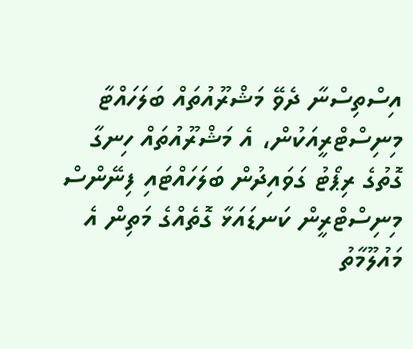އިސްތިސްނާ ދެވޭ މަޝްރޫއުތައް ބަލަހައްޓާ މިނިސްޓްރީއަކުން، އެ މަޝްރޫއުތައް ހިނގާ ގޮތުގެ ރިޕޯޓު ގަވައިދުން ބަލަހައްޓައި ފިނޭންސް މިނިސްޓްރީން ކަނޑައަޅާ ގޮތެއްގެ މަތިން އެ މައުލޫމާތު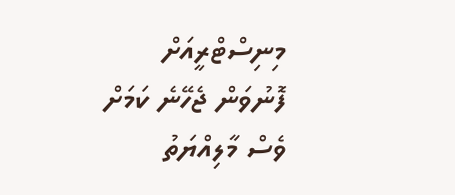މިނިސްޓްރީއަށް ފޮނުވަން ޖެހޭނެ ކަމަށް ވެސް މާލިއްޔަތު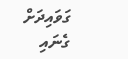ގަވައިދަށް ގެނައި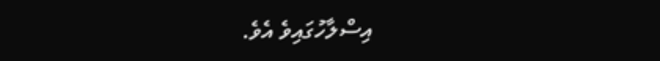އިސްލާހުގައިވެ އެވެ.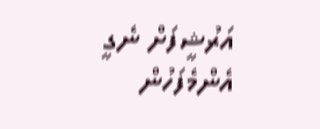އަރުޝީފަށް ނެގީ
އެންމެފަހުން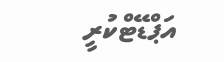އަޕްޑޭޓްކުރީ